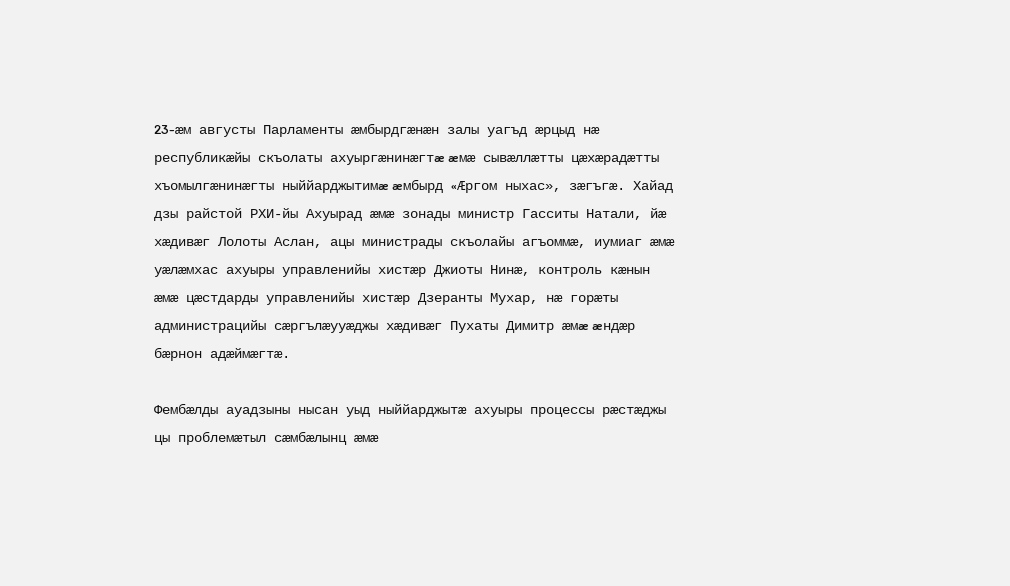23-æм августы Парламенты æмбырдгæнæн залы уагъд æрцыд нæ республикæйы скъолаты ахуыргæнинæгтæ æмæ сывæллæтты цæхæрадæтты хъомылгæнинæгты ныййарджытимæ æмбырд «Æргом ныхас», зæгъгæ. Хайад дзы райстой РХИ-йы Ахуырад æмæ зонады министр Гасситы Натали, йæ хæдивæг Лолоты Аслан, ацы министрады скъолайы агъоммæ, иумиаг æмæ уæлæмхас ахуыры управленийы хистæр Джиоты Нинæ, контроль кæнын æмæ цæстдарды управленийы хистæр Дзеранты Мухар, нæ горæты администрацийы сæргълæууæджы хæдивæг Пухаты Димитр æмæ æндæр бæрнон адæймæгтæ.

Фембæлды ауадзыны нысан уыд ныййарджытæ ахуыры процессы рæстæджы цы проблемæтыл сæмбæлынц æмæ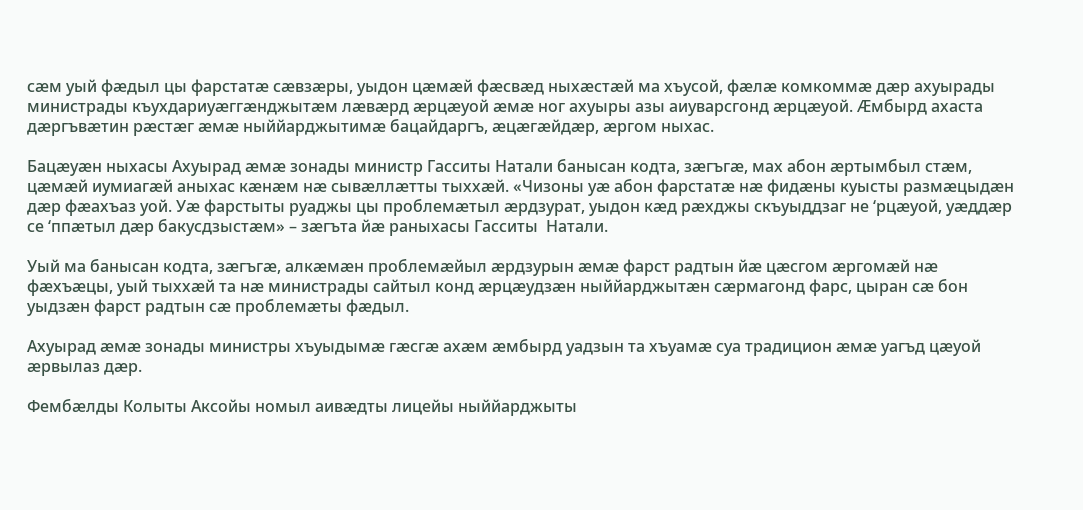сæм уый фæдыл цы фарстатæ сæвзæры, уыдон цæмæй фæсвæд ныхæстæй ма хъусой, фæлæ комкоммæ дæр ахуырады министрады къухдариуæггæнджытæм лæвæрд æрцæуой æмæ ног ахуыры азы аиуварсгонд æрцæуой. Æмбырд ахаста дæргъвæтин рæстæг æмæ ныййарджытимæ бацайдаргъ, æцæгæйдæр, æргом ныхас.

Бацæуæн ныхасы Ахуырад æмæ зонады министр Гасситы Натали банысан кодта, зæгъгæ, мах абон æртымбыл стæм, цæмæй иумиагæй аныхас кæнæм нæ сывæллæтты тыххæй. «Чизоны уæ абон фарстатæ нæ фидæны куысты размæцыдæн дæр фæахъаз уой. Уæ фарстыты руаджы цы проблемæтыл æрдзурат, уыдон кæд рæхджы скъуыддзаг не ‘рцæуой, уæддæр се ‘ппæтыл дæр бакусдзыстæм» – зæгъта йæ раныхасы Гасситы  Натали.

Уый ма банысан кодта, зæгъгæ, алкæмæн проблемæйыл æрдзурын æмæ фарст радтын йæ цæсгом æргомæй нæ фæхъæцы, уый тыххæй та нæ министрады сайтыл конд æрцæудзæн ныййарджытæн сæрмагонд фарс, цыран сæ бон уыдзæн фарст радтын сæ проблемæты фæдыл.

Ахуырад æмæ зонады министры хъуыдымæ гæсгæ ахæм æмбырд уадзын та хъуамæ суа традицион æмæ уагъд цæуой æрвылаз дæр.

Фембæлды Колыты Аксойы номыл аивæдты лицейы ныййарджыты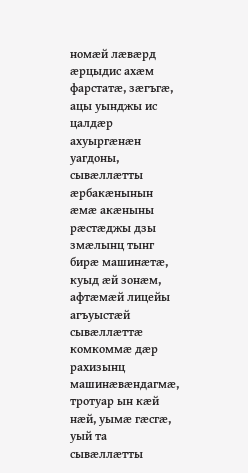номæй лæвæрд æрцыдис ахæм фарстатæ, зæгъгæ, ацы уынджы ис цалдæр ахуыргæнæн уагдоны, сывæллæтты æрбакæнынын æмæ акæныны рæстæджы дзы змæлынц тынг бирæ машинæтæ, куыд æй зонæм, афтæмæй лицейы агъуыстæй сывæллæттæ комкоммæ дæр рахизынц машинæвæндагмæ, тротуар ын кæй нæй, уымæ гæсгæ, уый та сывæллæтты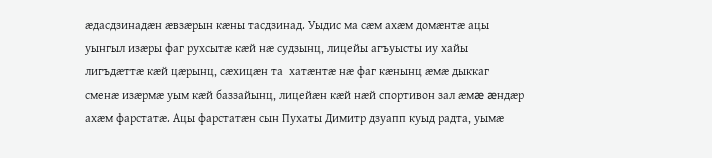æдасдзинадæн æвзæрын кæны тасдзинад. Уыдис ма сæм ахæм домæнтæ ацы уынгыл изæры фаг рухсытæ кæй нæ судзынц, лицейы агъуысты иу хайы лигъдæттæ кæй цæрынц, сæхицæн та  хатæнтæ нæ фаг кæнынц æмæ дыккаг сменæ изæрмæ уым кæй баззайынц, лицейæн кæй нæй спортивон зал æмæ æндæр ахæм фарстатæ. Ацы фарстатæн сын Пухаты Димитр дзуапп куыд радта, уымæ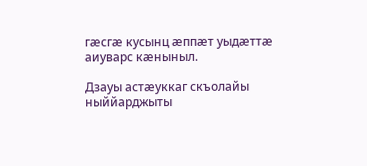гæсгæ кусынц æппæт уыдæттæ аиуварс кæныныл.

Дзауы астæуккаг скъолайы ныййарджыты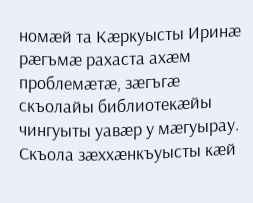номæй та Кæркуысты Иринæ рæгъмæ рахаста ахæм проблемæтæ, зæгъгæ  скъолайы библиотекæйы чингуыты уавæр у мæгуырау. Скъола зæххæнкъуысты кæй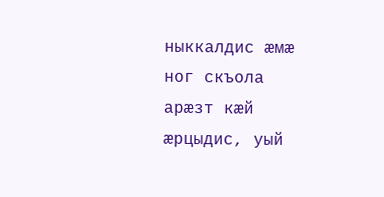ныккалдис æмæ ног скъола арæзт кæй æрцыдис, уый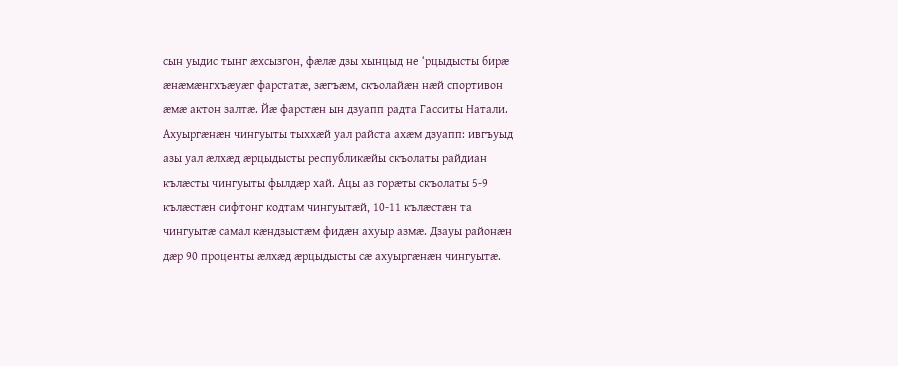сын уыдис тынг æхсызгон, фæлæ дзы хынцыд не ‘рцыдысты бирæ æнæмæнгхъæуæг фарстатæ, зæгъæм, скъолайæн нæй спортивон æмæ актон залтæ. Йæ фарстæн ын дзуапп радта Гасситы Натали. Ахуыргæнæн чингуыты тыххæй уал райста ахæм дзуапп: ивгъуыд азы уал æлхæд æрцыдысты республикæйы скъолаты райдиан кълæсты чингуыты фылдæр хай. Ацы аз горæты скъолаты 5-9 кълæстæн сифтонг кодтам чингуытæй, 10-11 кълæстæн та чингуытæ самал кæндзыстæм фидæн ахуыр азмæ. Дзауы районæн дæр 90 проценты æлхæд æрцыдысты сæ ахуыргæнæн чингуытæ.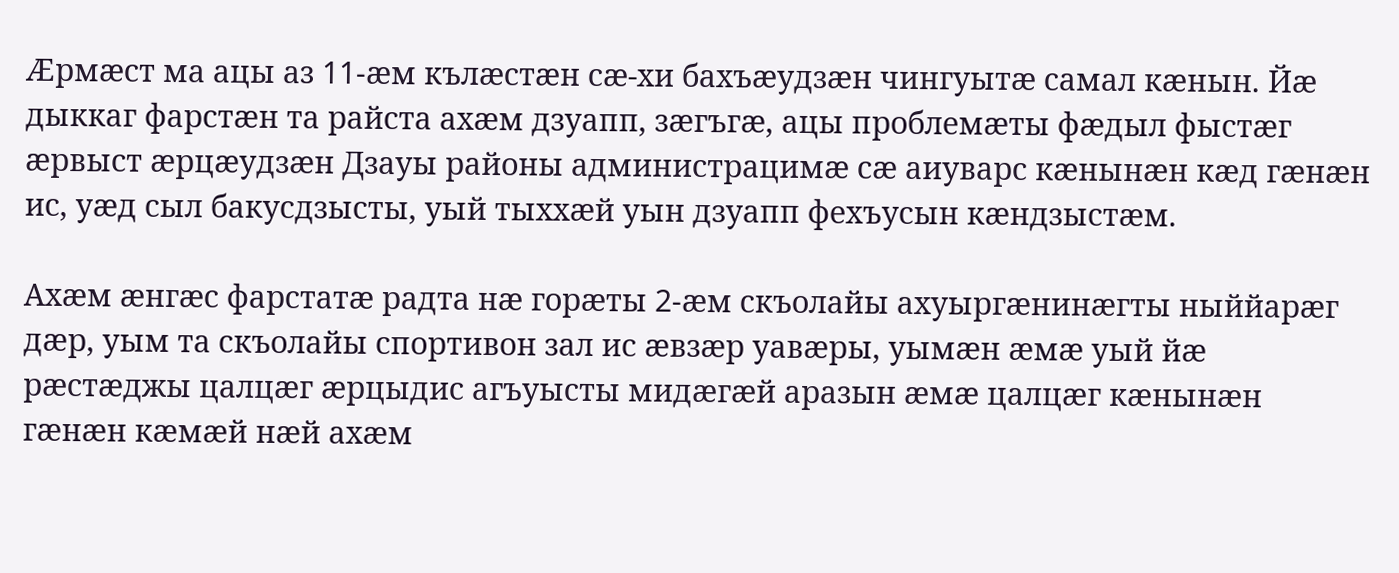Æрмæст ма ацы аз 11-æм кълæстæн сæ-хи бахъæудзæн чингуытæ самал кæнын. Йæ дыккаг фарстæн та райста ахæм дзуапп, зæгъгæ, ацы проблемæты фæдыл фыстæг æрвыст æрцæудзæн Дзауы районы администрацимæ сæ аиуварс кæнынæн кæд гæнæн ис, уæд сыл бакусдзысты, уый тыххæй уын дзуапп фехъусын кæндзыстæм.

Ахæм æнгæс фарстатæ радта нæ горæты 2-æм скъолайы ахуыргæнинæгты ныййарæг дæр, уым та скъолайы спортивон зал ис æвзæр уавæры, уымæн æмæ уый йæ рæстæджы цалцæг æрцыдис агъуысты мидæгæй аразын æмæ цалцæг кæнынæн гæнæн кæмæй нæй ахæм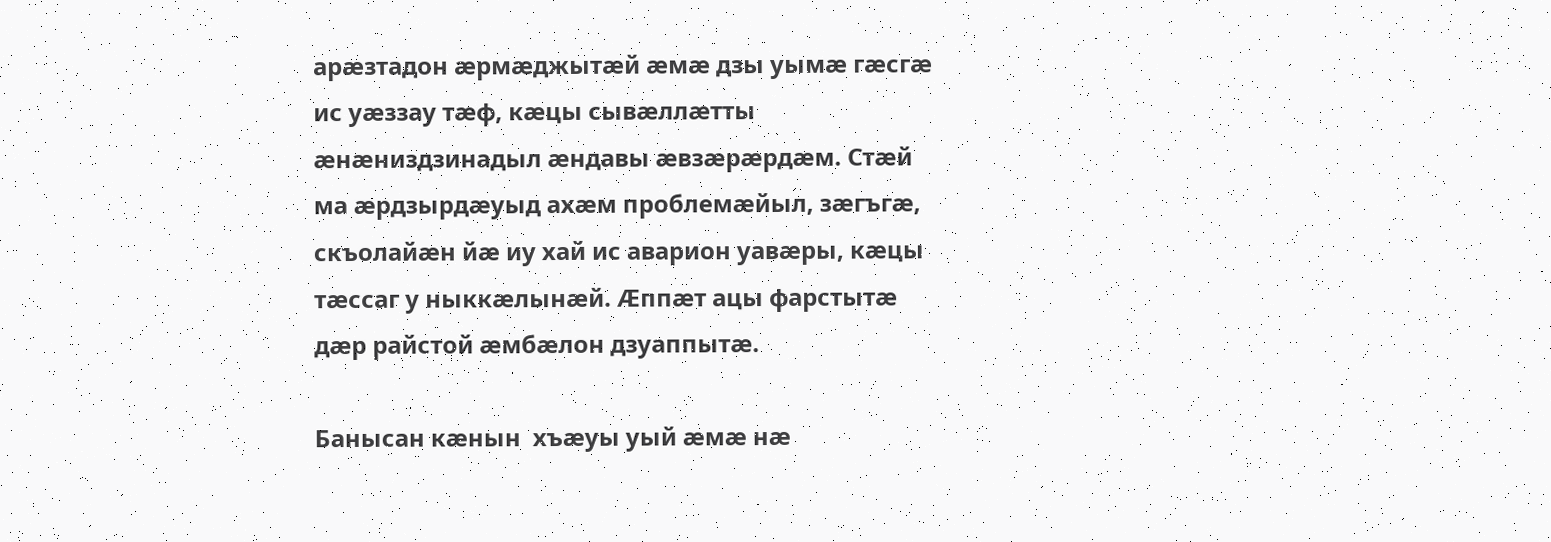арæзтадон æрмæджытæй æмæ дзы уымæ гæсгæ ис уæззау тæф, кæцы сывæллæтты æнæниздзинадыл æндавы æвзæрæрдæм. Стæй ма æрдзырдæуыд ахæм проблемæйыл, зæгъгæ, скъолайæн йæ иу хай ис аварион уавæры, кæцы тæссаг у ныккæлынæй. Æппæт ацы фарстытæ дæр райстой æмбæлон дзуаппытæ.

Банысан кæнын  хъæуы уый æмæ нæ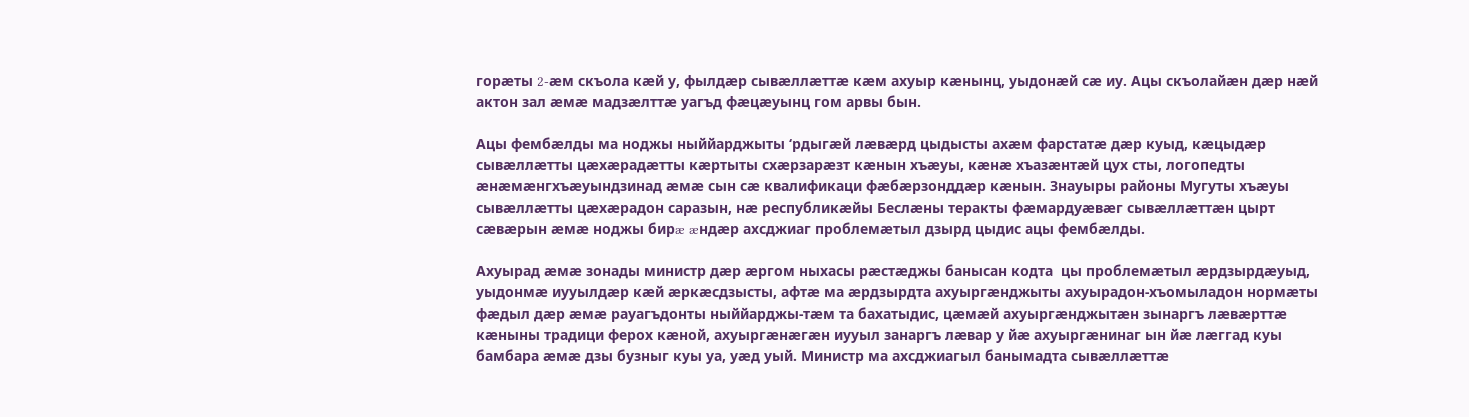горæты 2-æм скъола кæй у, фылдæр сывæллæттæ кæм ахуыр кæнынц, уыдонæй сæ иу. Ацы скъолайæн дæр нæй актон зал æмæ мадзæлттæ уагъд фæцæуынц гом арвы бын.

Ацы фембæлды ма ноджы ныййарджыты ‘рдыгæй лæвæрд цыдысты ахæм фарстатæ дæр куыд, кæцыдæр сывæллæтты цæхæрадæтты кæртыты схæрзарæзт кæнын хъæуы, кæнæ хъазæнтæй цух сты, логопедты æнæмæнгхъæуындзинад æмæ сын сæ квалификаци фæбæрзонддæр кæнын. Знауыры районы Мугуты хъæуы сывæллæтты цæхæрадон саразын, нæ республикæйы Беслæны теракты фæмардуæвæг сывæллæттæн цырт сæвæрын æмæ ноджы бирæ æндæр ахсджиаг проблемæтыл дзырд цыдис ацы фембæлды.

Ахуырад æмæ зонады министр дæр æргом ныхасы рæстæджы банысан кодта  цы проблемæтыл æрдзырдæуыд, уыдонмæ иууылдæр кæй æркæсдзысты, афтæ ма æрдзырдта ахуыргæнджыты ахуырадон-хъомыладон нормæты фæдыл дæр æмæ рауагъдонты ныййарджы-тæм та бахатыдис, цæмæй ахуыргæнджытæн зынаргъ лæвæрттæ кæныны традици ферох кæной, ахуыргæнæгæн иууыл занаргъ лæвар у йæ ахуыргæнинаг ын йæ лæггад куы бамбара æмæ дзы бузныг куы уа, уæд уый. Министр ма ахсджиагыл банымадта сывæллæттæ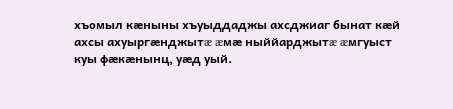хъомыл кæныны хъуыддаджы ахсджиаг бынат кæй ахсы ахуыргæнджытæ æмæ ныййарджытæ æмгуыст куы фæкæнынц, уæд уый.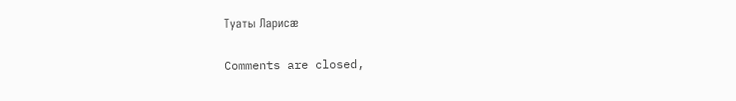Туаты Ларисæ

Comments are closed,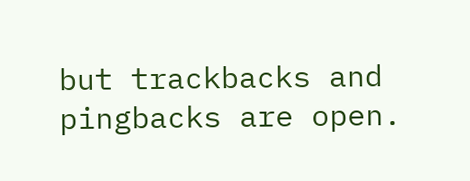but trackbacks and pingbacks are open.